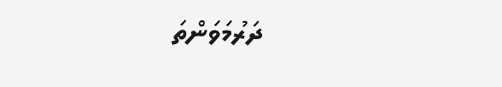ދަރުމަވަންތަ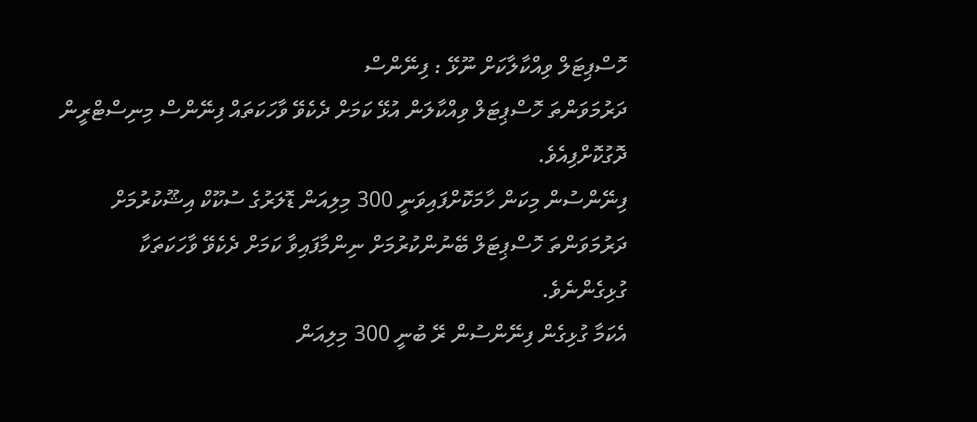ހޮސްޕިޓަލް ވިއްކާލާކަށް ނޫޅޭ : ފިނޭންސް
ދަރުމަވަންތަ ހޮސްޕިޓަލް ވިއްކާލަން އުޅޭ ކަމަށް ދެކެވޭ ވާހަކަތައް ފިނޭންސް މިނިސްޓްރީން ދޮގުކޮށްފިއެވެ.
ފިނޭންސުން މިކަން ހާމަކޮށްފައިވަނީ 300 މިލިއަން ޑޮލަރުގެ ސުކޫކް އިޝޫކުރުމަށް ދަރުމަވަންތަ ހޮސްޕިޓަލް ބޭނުންކުރުމަށް ނިންމާފައިވާ ކަމަށް ދެކެވޭ ވާހަކަތަކާ ގުޅިގެންނެވެ.
އެކަމާ ގުޅިގެން ފިނޭންސުން ރޭ ބުނީ 300 މިލިއަން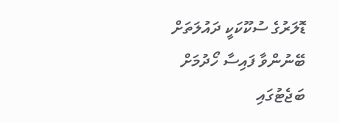ޑޮލަރުގެ ސުކޫކަކީ ދައުލަތަށް ބޭނުންވާ ފައިސާ ހޯދުމަށް ބަޖެޓުގައި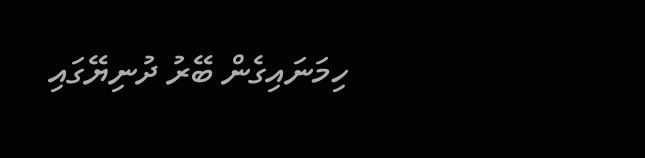ހިމަނައިގެން ބޭރު ދުނިޔޭގައި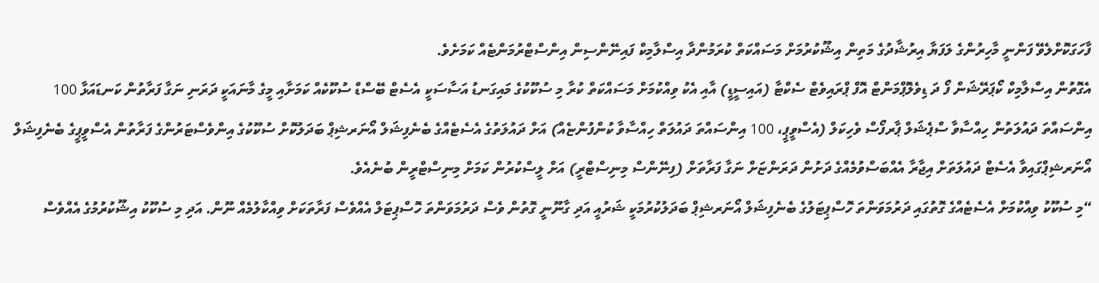ފާހަގަކޮށްލެވޭ ފަންނީ މާހިރުންގެ ލަފަޔާ އިރުޝާދުގެ މަތިން އިޝޫކުރުމަށް މަސައްކަތް ކުރަމުންދާ އިސްލާމިކް ފައިނޭންސިން އިންސްޓްރުމަންޓެއް ކަމަށެވެ.
އެގޮތުން އިސްލާމިކް ކޯޕަރޭޝަން ފޯ ދަ ޑިވެލޮޕްމަންޓް އޮފް ޕްރައިވެޓް ސެކްޓާ (އައިސީޑީ) އާއި އެކު ވިއްކުމަށް މަސައްކަތް ކުރާ މި ސުކޫކުގެ މައިގަނޑު އަސާސަކީ އެސެޓް ބޭސްޑް ސުކޫކެއް ކަމަށާއި މީގެ މާނައަކީ ދަރަނި ނަގާ ފަރާތުން ކަނޑައަޅާ 100 އިންސައްތަ ދައުލަތުން ހިއްސާވާ ސްޕެޝަލް ޕާރފޯސް ވެހިކަލް (އެސްވީޕީ، 100 އިންސައްތަ ދައުލަތް ހިއްސާވާ ކުންފުންޏެއް) އަށް ދައުލަތުގެ އެސެޓެއްގެ ބެނެފިޝަލް އޯނަރޝިޕް ބަދަލުކޮށް ސުކޫކުގެ އިންވެސްޓަރުންގެ ފަރާތުން އެސްވީޕީގެ ބެނެފިޝަލް އޯނަރޝިޕްގައިވާ އެސެޓް ދައުލަތަށް އިޖާރާ އެއްބަސްވުމެއްގެ ދަށުން ދަރަންޏަށް ނަގާ ފަރާތަށް (ފިނޭންސް މިނިސްޓްރީ) އަށް ލީސްކުރުން ކަމަށް މިނިސްޓްރީން ބުނެއެވެ.
“މި ސުކޫކު ވިއްކުމަށް އެސެޓެއްގެ ގޮތުގައި ދަރުމަވަންތަ ހޮސްޕިޓަލުގެ ބެނެފިޝަލް އޯނަރޝިޕް ބަދަލުކުރުމަކީ ޝަރުއީ އަދި ގާނޫނީ ގޮތުން ވެސް ދަރުމަވަންތަ ހޮސްޕިޓަލް އެއްވެސް ފަރާތަކަށް ވިއްކާލުމެއް ނޫން. އަދި މި ސުކޫކު އިޝޫކުރުމުގެ އެއްވެސް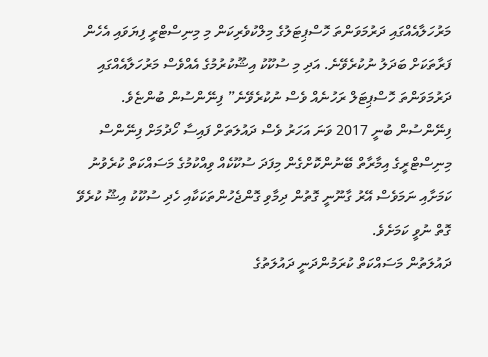މަރުހަލާއެއްގައި ދަރުމަވަންތަ ހޮސްޕިޓަލުގެ މިލްކުވެރިކަން މި މިނިސްޓްރީ ފިޔަވައި އެހެން ފަރާތަކަށް ބަދަލު ނުކުރެވޭނެ. އަދި މި ސުކޫކު އިޝޫކުރުމުގެ އެއްވެސް މަރުހަލާއެއްގައި ދަރުމަވަންތަ ހޮސްޕިޓަލް ރަހުނެއް ވެސް ނުކުރެވޭނެ” ފިނޭންސުން ބުންޏެވެ.
ފިނޭންސުން ބުނީ 2017 ވަނަ އަހަރު ވެސް ދައުލަތަށް ފައިސާ ހޯދުމަށް ފިނޭންސް މިނިސްޓްރީގެ އިމާރާތް ބޭނުންކޮށްގެން މިފަދަ ސުކޫކެއް ވިއްކުމުގެ މަސައްކަތް ކުރެވުނު ކަމަށާއި ނަމަވެސް އޭރު ގާނޫނީ ގޮތުން ދިމާވި ގޮންޖެހުންތަކަކާއި ހެދި ސުކޫކު އިޝޫ ކުރެވޭ ގޮތް ނުވީ ކަމަށެވެ.
ދައުލަތުން މަސައްކަތް ކުރަމުންދަނީ ދައުލަތުގެ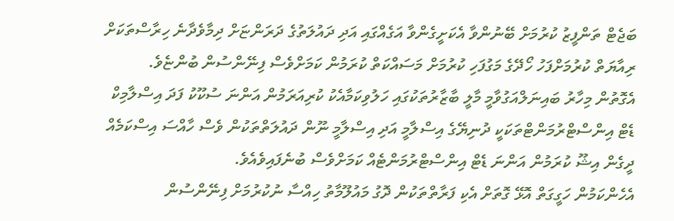ބަޖެޓް ތަންފީޒު ކުރުމަށް ބޭނުންވާ އެކަށީގެންވާ އަގެއްގައި އަދި ދައުލަތުގެ ދަރަންޏަށް ދިމާވެދާނެ ހިރާސްތަކަށް ރިއާޔަތް ކުރުމަށްފަހު ހޯދޭގެ މަގުފަހި ކުރުމަށް މަސައްކަތް ކުރަމުން ކަމަށްވެސް ފިނޭންސުން ބުންޏެވެ.
އެގޮތުން މިހާރު ބައިނަލްއަގުވާމީ މާލީ ބާޒާރުތަކުގައި ހަލުވިކަމާއެކު ކުރިއަރަމުން އަންނަ ސުކޫކު ފަދަ އިސްލާމިކް ޑެޓް އިންސްޓްރުމަންޓްތަކަކީ ދުނިޔޭގެ އިސްލާމީ އަދި އިސްލާމީ ނޫން ދައުލަތްތަކުން ވެސް ހާއްސަ އިސްކަމެއް ދީގެން އިޝޫ ކުރަމުން އަންނަ ޑެޓް އިންސްޓްރުމަންޓެއް ކަމަށްވެސް ބުނެފައިވެއެވެ.
އެހެންކަމުން ހަގީގަތް އޮޅޭ ގޮތަށް އެކި ފަރާތްތަކުން ދޮގު މައުލޫމާތު ހިއްސާ ނުކުރުމަށް ފިނޭންސުން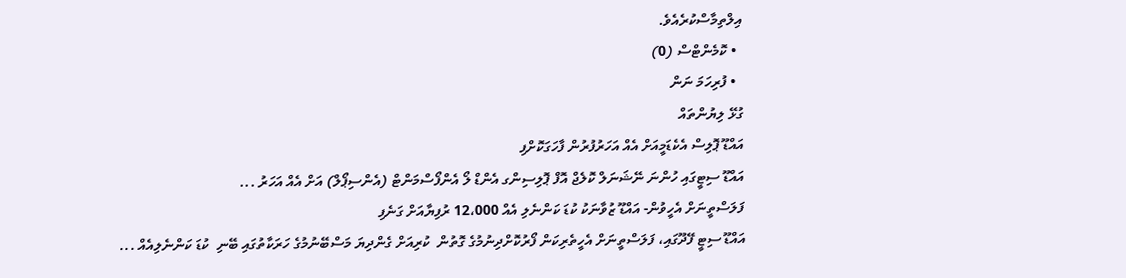އިލްތިމާސްކުރެއެވެ.
  • ކޮމެންޓްސް (0)
  • ފުރިހަމަ ނަން
ގުޅޭ ލިޔުންތައް
އައްޑޫ ޕޮލިސް އެކެޑަމީއަށް އެއް އަހަރުފުރުން ފާހަގަކޮށްފި
އައްޑޫ ސިޓީގައި ހުންނަ ނޭޝަނަލް ކޮލެޖް އޮފް ޕޮލިސިންގ އެންޑް ލޯ އެންފޯސްމަންޓް (އެންސިޕޯލް) އަށް އެއް އަހަރު ...
ފަލަސްތީނަށް އެހީވުން- އައްޑޫ ޒުވާނަކު ކުޑަ ކަންނެލި އެއް 12،000 ރުފިޔާއަށް ގަނެފި
އައްޑޫ ސިޓީ ފޭދޫގައި، ފަލަސްތީނަށް އެހީތެރިކަން ފޯރުކޮށްދިނުމުގެ ގޮތުން  ކުރިއަށް ގެންދިޔަ މަސްބޭނުމުގެ ހަރަކާތުގައި ބޭނި  ކުޑަ ކަންނެލިއެއް ...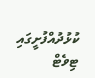ކުޅުދުއްފުށީގައި ޓިވެޓް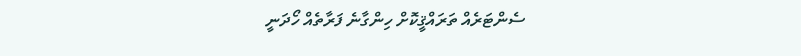ސެންޓަރެއް ތަރައްޤީކޮށް ހިންގާނެ ފަރާތެއް ހޯދަނީ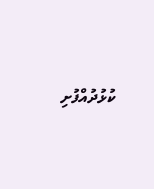ކުޅުދުއްފުށި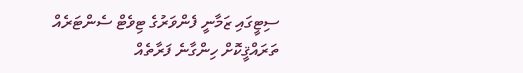ސިޓީގައި ޒަމާނީ ފެންވަރުގެ ޓިވެޓް ސެންޓަރެއް ތަރައްޤީކޮށް ހިންގާނެ ފަރާތެއް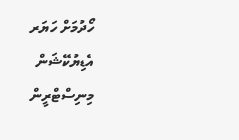ހޯދުމަށް ހަޔަރ އެޑިޔުކޭޝަން މިނިސްޓްރީން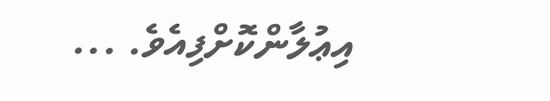އިޢުލާންކޮށްފިއެވެ. ...